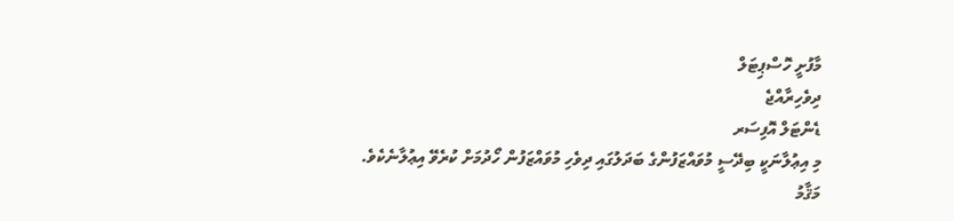މާފުށީ ހޮސްޕިޓަލް
ދިވެހިރާއްޖެ
ޑެންޓަލް އޮފިސަރ
މި އިޢުލާނަކީ ބިދޭސީ މުވައްޒަފުންގެ ބަދަލުގައި ދިވެހި މުވައްޒަފުން ހޯދުމަށް ކުރެވޭ އިޢުލާނެކެވެ.
މަޤާމު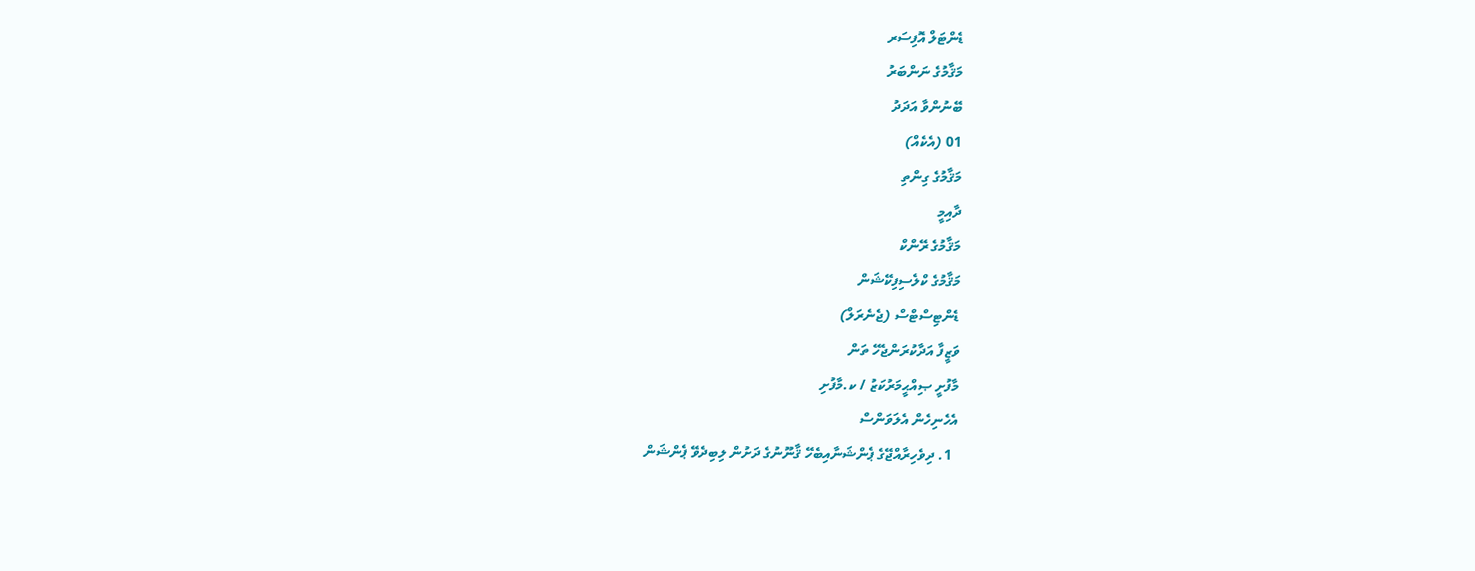ޑެންޓަލް އޮފިސަރ
މަޤާމުގެ ނަންބަރު
ބޭނުންވާ އަދަދު
01 (އެކެއް)
މަޤާމުގެ ގިންތި
ދާއިމީ
މަޤާމުގެ ރޭންކް
މަޤާމުގެ ކްލެސިފިކޭޝަން
ޑެންޓިސްޓްސް (ޖެނެރަލް)
ވަޒީފާ އަދާކުރަންޖެހޭ ތަން
މާފުށީ ޞިއްޙީމަރުކަޒު / ކ.މާފުށި
އެހެނިހެން އެލަވަންސް
  1. ދިވެހިރާއްޖޭގެ ޕެންޝަނާއިބެހޭ ޤާނޫނުގެ ދަށުން ލިބިދެވޭ ޕެންޝަން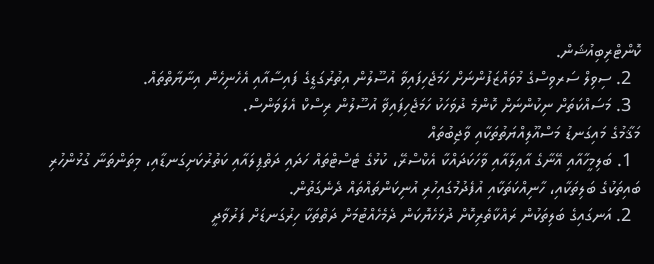ކޮންޓްރިބިއުޝަން.
  2. ސިވިލް ސަރވިސްގެ މުވައްޒަފުންނަށް ހަމަޖެހިފައިވާ އުސޫލުން އިތުރުގަޑީގެ ފައިސާއާއި އެހެނިހެން އިނާޔާތްތައް.
  3. މަސައްކަތަށް ނިކުންނަށް ކޮންމެ ދުވަހަކު ހަމަޖެހިފައިޥާ އުސޫލުން ރިސްކް އެލަވަންސް.
މަޤާމުގެ މައިގަނޑު މަސްއޫލިއްޔަތުތަކާއި ވާޖިބުތައް
  1. ބަލިމީހާއާއި އޭނާގެ އާޢިލާއާއި ވާހަކަދައްކާ އެކްސްރޭ، ކުޅުގެ ޓެސްޓްތައް ހަދައި ދަތްޕިލައާއި ކަތުރުކަށިގަނޑާއި، މިތަންތަނާ ގުޅުންހުރި ބައިތަކުގެ ބަލިތަކާއި، ހާނިއްކަތަކާއި އުފެދުމުގައިހުރި އުނިކަންތައްތައް ދެނެގަތުން.
  2. އަނގައިގެ ބަލިތަކުން ރައްކާތެރިކޮށް ދުޅަހެޔޮކަން ދެމެހެއްޓުމަށް ދަތްތަކާ ހިރުގަނޑަށް ފަރުވާދީ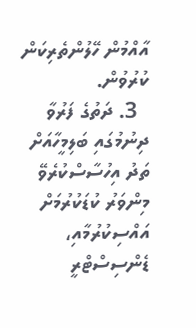އާއްމުން ހޭލުންތެރިކަން ކުރުވުން.
  3. ދަތުގެ ފަރުވާ ދިނުމުގައި ބަލިމީހާއަށް ތަދު އިހުސާސްކުރެވޭ މިންވަރު ކުޑަކުރުމަށް އައްސިކުރުމާއި، ޑެންސިސްޓްރީ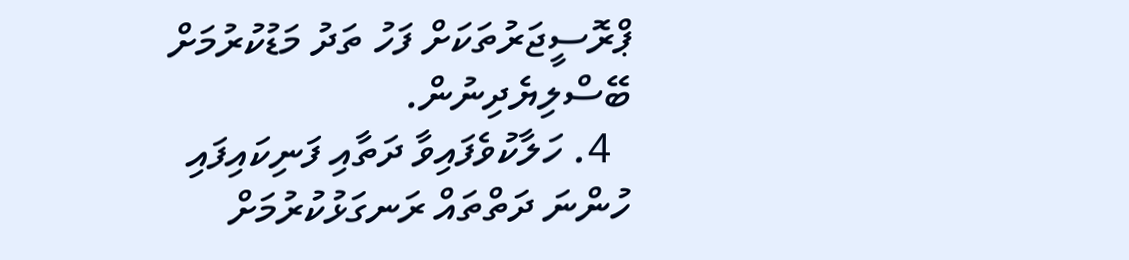ޕްރޮސީޖަރުތަކަށް ފަހު ތަދު މަޑުކުރުމަށް ބޭސްލިޔެދިނުން.
  4. ހަލާކުވެފައިވާ ދަތާއި ފަނިކައިފައި ހުންނަ ދަތްތައް ރަނގަޅުކުރުމަށް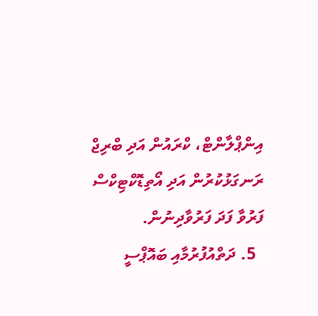އިންޕްލާންޓް، ކްރައުން އަދި ބްރިޖް ރަނގަޅުކުރުން އަދި އޯތިޑޮކްޓިކްސް ފަރުވާ ފަދަ ފަރުވާދިނުން.
  5. ދަތްއުފުރުމާއި ބައޮޕްސީ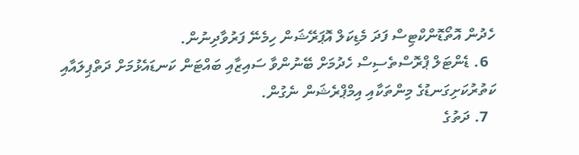ހެދުން އޮތޯޑޮންކްޓިސް ފަދަ މެޑިކަލް އޮޕަރޭޝަން ހިމެނޭ ފަރުވާދިނުން.
  6. ޑެންޓަލް ޕްރޮސްތެސިސް ހެދުމަށް ބޭނުންވާ ސައިޒާއި ބައްޓަން ކަނޑައެޅުމަށް ދަތްޕިލައާއި ކަތުރުކަށިގަނޑުގެ މިންތަކާއި އިމްޕްރެޝަން ނެގުން.
  7. ދަތުގެ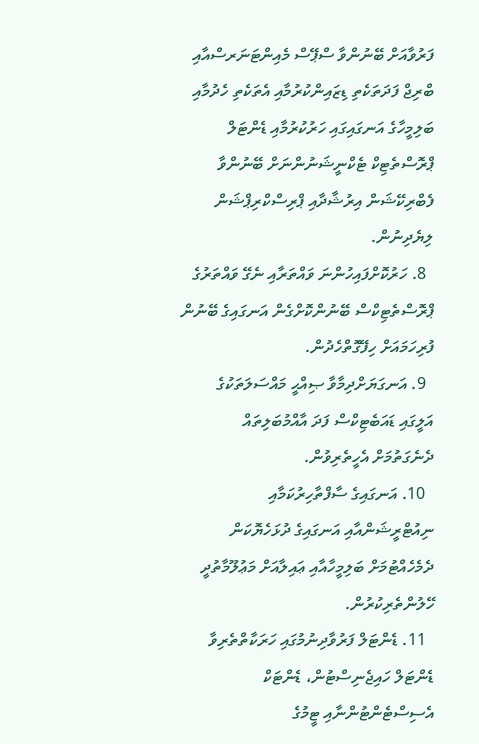ފަރުވާއަށް ބޭނުންވާ ސްޕޭސް މެއިންޓަނަރސްއާއި ބްރިޖް ފަދަތަކެތި ޑިޒައިންކުރުމާއި އެތަކެތި ހެދުމާއި ބަލިމީހާގެ އަނގައިގައި ހަރުކުރުމާއި ޑެންޓަލް ޕްރޮސްތެޓިކް ޓެކްނީޝަނުންނަށް ބޭނުންވާ ފެބްރިކޭޝަން އިރުޝާދާއި ޕްރިސްކްރިޕްޝަން ލިޔެދިނުން.
  8. ހަރުކޮށްފައިހުންނަ ވައްތަރާއި ނެގޭ ވައްތަރުގެ ޕްރޮސްތެޓިކްސް ބޭނުންކޮށްގެން އަނގައިގެ ބޭނުން ފުރިހަމައަށް ހިފޭގޮތްހެދުން.
  9. އަނގަޔަށްދިމާވާ ޞިއްޙީ މައްސަލަތަކުގެ އަލީގައި ޑައަބެޓިކްސް ފަދަ އާއްމުބަލިތައް ދެނެގަތުމަށް އެހީތެރިވުން.
  10. އަނގައިގެ ސާފްތާހިރުކަމާއި ނިއުޓްރީޝަންއާއި އަނގައިގެ ދުޅަހެޔޮކަން ދެމެހެއްޓުމަށް ބަލިމީހާއާއި ޢައިލާއަށް މަޢުލޫމާތުދީ ހޭލުންތެރިކުރުން.
  11. ޑެންޓަލް ފަރުވާދިނުމުގައި ހަރަކާތްތެރިވާ ޑެންޓަލް ހައިޖެނިސްޓުން، ޑެންޓަކް އެސިސްޓެންޓުންނާއި ޓީމުގެ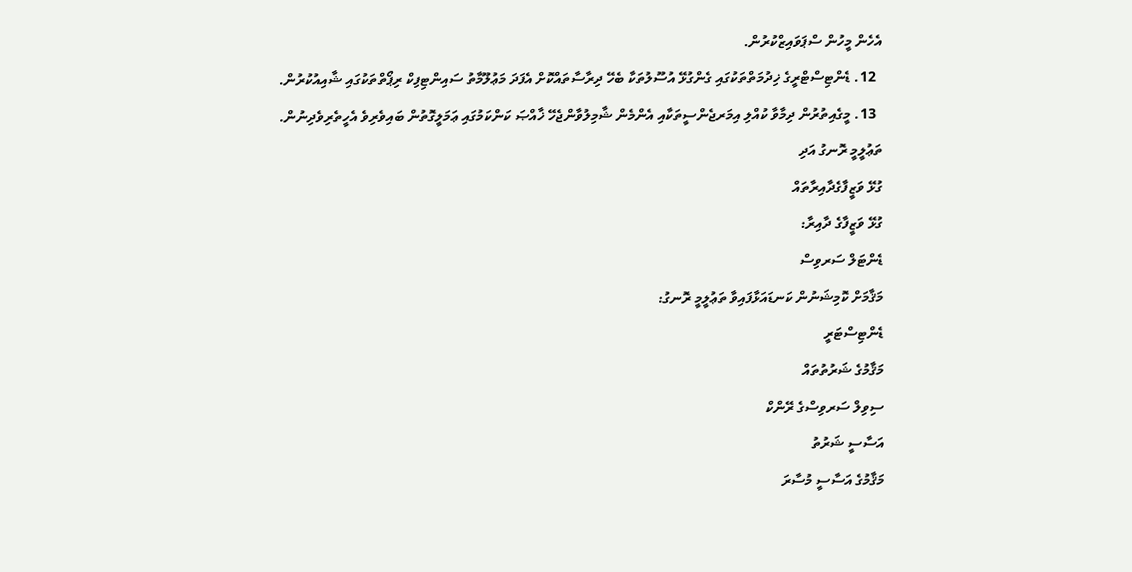އެހެން މީހުން ސްޕަވައިޒްކުރުން.
  12. ޑެންޓިސްޓްރީގެ ޚިދުމަތްތަކުގައި ގެންގުޅޭ އުސޫލުތަކާ ބެހޭ ދިރާސާތައްކޮށް އެފަދަ މަޢުލޫމާތު ސައިންޓިފިކް ރިޕޯތްތަކުގައި ޝާއިއުކުރުން.
  13. މީގެއިތުރުން ދިމާވާ ކުއްލި އިމަރޖެންސީތަކާއި އެންމެން ޝާމިލުވާންޖެހޭ ޚާއްޞަ ކަންކަމުގައި ޢަމަލީގޮތުން ބައިވެރިވެ އެހީތެރިވެދިނުން.
ތަޢުލީމީ ރޮނގު އަދި
ގުޅޭ ވަޒީފާގެދާއިރާތައް
ގުޅޭ ވަޒީފާގެ ދާއިރާ:
ޑެންޓަލް ސަރވިސް
މަޤާމަށް ކޮމިޝަނުން ކަނޑައަޅާފައިވާ ތަޢުލީމީ ރޮނގު:
ޑެންޓިސްޓަރީ
މަޤާމުގެ ޝަރުތުތައް
ސިވިލް ސަރވިސްގެ ރޭންކް
އަސާސީ ޝަރުތު
މަޤާމުގެ އަސާސީ މުސާރަ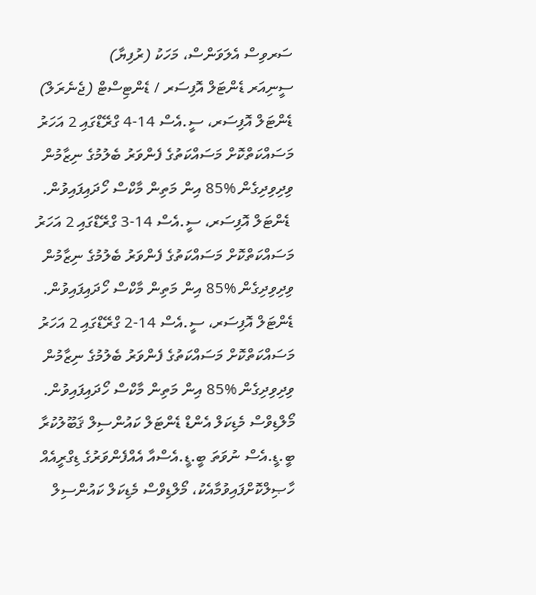ސަރވިސް އެލަވަންސް، މަހަކު (ރުފިޔާ)
ސީނިއަރ ޑެންޓަލް އޮފިސަރ / ޑެންޓިސްޓް (ޖެނެރަލް)
ޑެންޓަލް އޮފިސަރ، ސީ.އެސް 14-4 ގްރޭޑްގައި 2 އަހަރު މަސައްކަތްކޮށް މަސައްކަތުގެ ފެންވަރު ބެލުމުގެ ނިޒާމުން ވިދިވިދިގެން %85 އިން މަތިން މާކްސް ހޯދައިފައިވުން.
 ޑެންޓަލް އޮފިސަރ، ސީ.އެސް 14-3 ގްރޭޑްގައި 2 އަހަރު މަސައްކަތްކޮށް މަސައްކަތުގެ ފެންވަރު ބެލުމުގެ ނިޒާމުން ވިދިވިދިގެން %85 އިން މަތިން މާކްސް ހޯދައިފައިވުން.
ޑެންޓަލް އޮފިސަރ، ސީ.އެސް 14-2 ގްރޭޑްގައި 2 އަހަރު މަސައްކަތްކޮށް މަސައްކަތުގެ ފެންވަރު ބެލުމުގެ ނިޒާމުން ވިދިވިދިގެން %85 އިން މަތިން މާކްސް ހޯދައިފައިވުން.
މޯލްޑިވްސް މެޑިކަލް އެންޑް ޑެންޓަލް ކައުންސިލް ޤަބޫލުކުރާ ބީ.ޑީ.އެސް ނުވަތަ ބީ.ޑީ.އެސްއާ އެއްފެންވަރުގެ ޑިގްރީއެއް ހާޞިލްކޮށްފައިވުމާއެކު، މޯލްޑިވްސް މެޑިކަލް ކައުންސިލް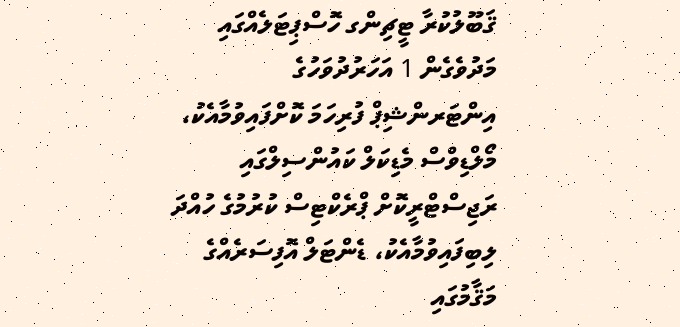ޤަބޫލުކުރާ ޓީޗިންގ ހޮސްޕިޓަލެއްގައި މަދުވެގެން 1 އަހަރުދުވަހުގެ އިންޓަރންޝިޕް ފުރިހަމަ ކޮށްފައިވުމާއެކު، މޯލްޑިވްސް މެޑިކަލް ކައުންސިލްގައި ރަޖިސްޓްރީކޮށް ޕްރެކްޓިސް ކުރުމުގެ ހުއްދަ ލިބިފައިވުމާއެކު، ޑެންޓަލް އޮފިސަރެއްގެ މަޤާމުގައި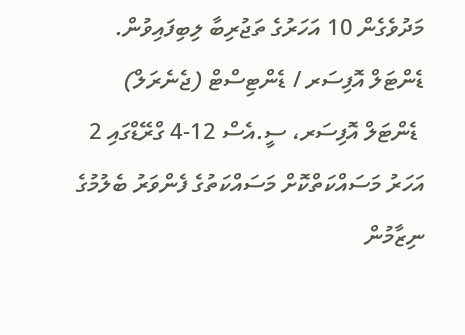މަދުވެގެން 10 އަހަރުގެ ތަޖުރިބާ ލިބިފައިވުން.
ޑެންޓަލް އޮފިސަރ / ޑެންޓިސްޓް (ޖެނެރަލް)
 ޑެންޓަލް އޮފިސަރ، ސީ.އެސް 12-4 ގްރޭޑްގައި 2 އަހަރު މަސައްކަތްކޮށް މަސައްކަތުގެ ފެންވަރު ބެލުމުގެ ނިޒާމުން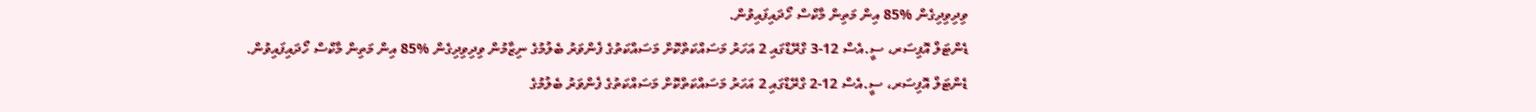ވިދިވިދިގެން %85 އިން މަތިން މާކްސް ހޯދައިފައިވުން.
ޑެންޓަލް އޮފިސަރ، ސީ.އެސް 12-3 ގްރޭޑްގައި 2 އަހަރު މަސައްކަތްކޮށް މަސައްކަތުގެ ފެންވަރު ބެލުމުގެ ނިޒާމުން ވިދިވިދިގެން %85 އިން މަތިން މާކްސް ހޯދައިފައިވުން.
ޑެންޓަލް އޮފިސަރ، ސީ.އެސް 12-2 ގްރޭޑްގައި 2 އަހަރު މަސައްކަތްކޮށް މަސައްކަތުގެ ފެންވަރު ބެލުމުގެ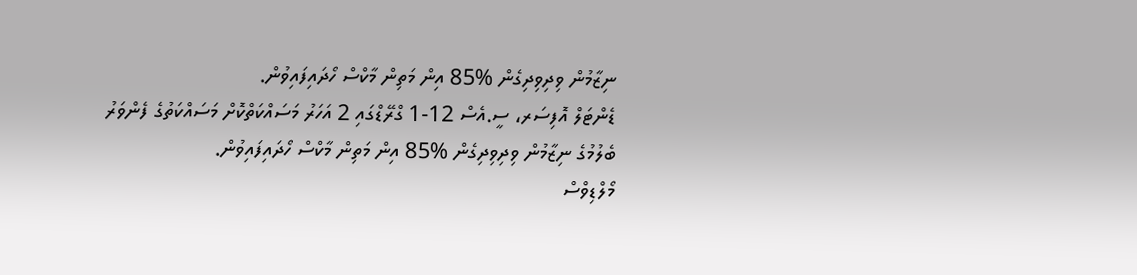ނިޒާމުން ވިދިވިދިގެން %85 އިން މަތިން މާކްސް ހޯދައިފައިވުން.
ޑެންޓަލް އޮފިސަރ، ސީ.އެސް 12-1 ގްރޭޑްގައި 2 އަހަރު މަސައްކަތްކޮށް މަސައްކަތުގެ ފެންވަރު ބެލުމުގެ ނިޒާމުން ވިދިވިދިގެން %85 އިން މަތިން މާކްސް ހޯދައިފައިވުން.
މޯލްޑިވްސް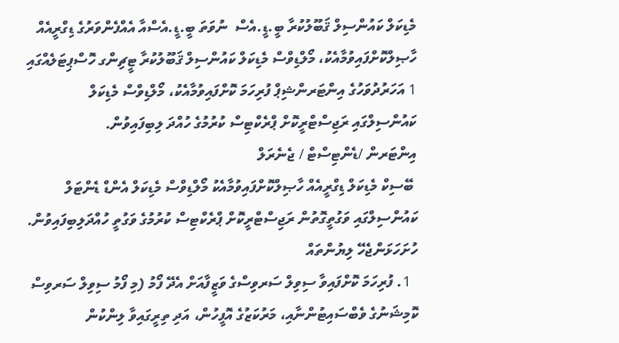މެޑިކަލް ކައުންސިލް ޤަބޫލުކުރާ ބީ.ޑީ.އެސް  ނުވަތަ ބީ.ޑީ.އެސްއާ އެއްފެންވަރުގެ ޑިގްރީއެއް ހާޞިލްކޮށްފައިވުމާއެކު، މޯލްޑިވްސް މެޑިކަލް ކައުންސިލް ޤަބޫލުކުރާ ޓީޗިންގ ހޮސްޕިޓަލެއްގައި 1 އަހަރުދުވަހުގެ އިންޓަރންޝިޕް ފުރިހަމަ ކޮށްފައިވުމާއެކު، މޯލްޑިވްސް މެޑިކަލް ކައުންސިލްގައި ރަޖިސްޓްރީކޮށް ޕްރެކްޓިސް ކުރުމުގެ ހުއްދަ ލިބިފައިވުން.
އިންޓަރން /ޑެންޓިސްޓް / ޖެނެރަލް
 ބޭސިކް މެޑިކަލް ޑިގްރީއެއް ހާޞިލްކޮށްފައިވުމާއެކު މޯލްޑިވްސް މެޑިކަލް އެންޑް ޑެންޓަލް ކައުންސިލްގައި ވަގުތީގޮތުން ރަޖިސްޓްރީކޮށް ޕްރެކްޓިސް ކުރުމުގެ ވަގުތީ ހުއްދަލިބިފައިވުން.
ހުށަހަޅަންޖެހޭ ލިޔުންތައް
  1. ފުރިހަމަ ކޮށްފައިވާ ސިވިލް ސަރވިސްގެ ވަޒީފާއަށް އެދޭ ފޯމު (މި ފޯމު ސިވިލް ސަރވިސް ކޮމިޝަނުގެ ވެބްސައިޓުންނާއި، މަރުކަޒުގެ އޮފީހުން، އަދި ތިރީގައިވާ ލިންކުން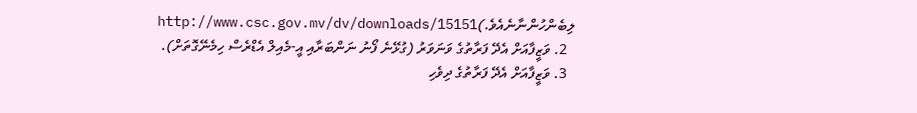ލިބެންހުންނާނެއެވެ.)http://www.csc.gov.mv/dv/downloads/15151
  2. ވަޒީފާއަށް އެދޭ ފަރާތުގެ ވަނަވަރު (ގުޅޭނެ ފޯނު ނަންބަރާއި އީ-މެއިލް އެޑްރެސް ހިމެނޭގޮތަށް).
  3. ވަޒީފާއަށް އެދޭ ފަރާތުގެ ދިވެހި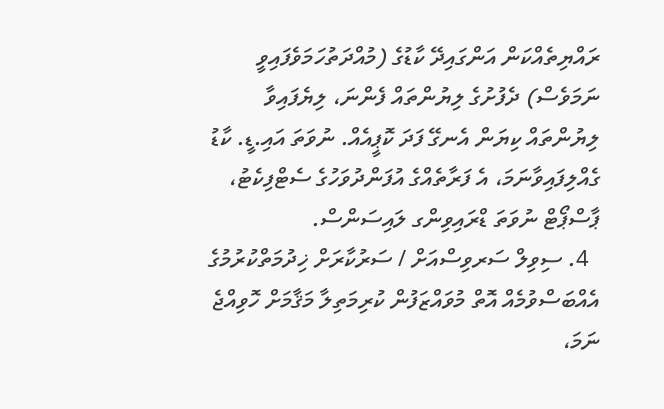ރައްޔިތެއްކަން އަންގައިދޭ ކާޑުގެ (މުއްދަތުހަމަވެފައިވީ ނަމަވެސް) ދެފުށުގެ ލިޔުންތައް ފެންނަ، ލިޔެފައިވާ ލިޔުންތައް ކިޔަން އެނގޭ ފަދަ ކޮޕީއެއް. ނުވަތަ އައި.ޑީ. ކާޑު ގެއްލިފައިވާނަމަ، އެ ފަރާތެއްގެ އުފަންދުވަހުގެ ސެޓްފިކެޓު، ޕާސްޕޯޓް ނުވަތަ ޑްރައިވިންގ ލައިސަންސް.
  4. ސިވިލް ސަރވިސްއަށް / ސަރުކާރަށް ޚިދުމަތްކުރުމުގެ އެއްބަސްވުމެއް އޮތް މުވައްޒަފުން ކުރިމަތިލާ މަޤާމަށް ހޮވިއްޖެ ނަމަ،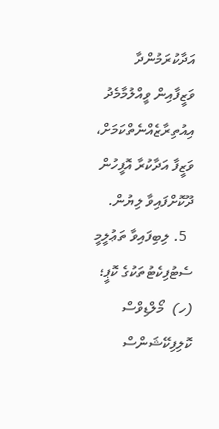އަދާކުރަމުންދާ ވަޒީފާއިން ވީއްލުމާމެދު އިއުތިރާޒެއްނެތްކަމަށް، ވަޒީފާ އަދާކުރާ އޮފީހުން ދޫކޮށްފައިވާ ލިޔުން.
  5. ލިބިފައިވާ ތަޢުލީމީ ސެޓުފިކެޓުތަކުގެ ކޮޕީ؛
(ހ)  މޯލްޑިވްސް ކޮލިފިކޭޝަންސް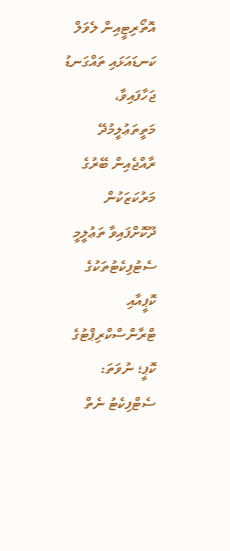އޮތޯރިޓީއިން ލެވަލް ކަނޑައަޅައި ތައްގަނޑު ޖަހާފައިވާ، މަތީތަޢުލީމުދޭ ރާއްޖެއިން ބޭރުގެ މަރުކަޒަކުން ދޫކޮށްފައިވާ ތަޢުލީމީ ސެޓުފިކެޓުތަކުގެ ކޮޕީއާއި ޓްރާންސްކްރިޕްޓުގެ ކޮޕީ؛ ނުވަތަ: ސެޓްފިކެޓު ނެތް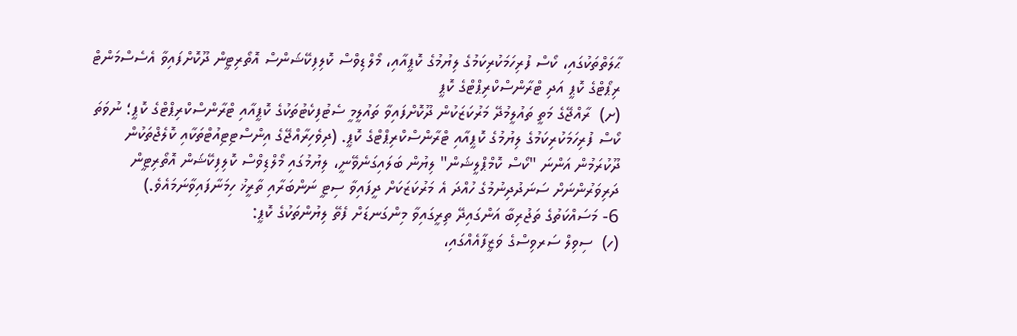ޙާލަތްތަކުގައި، ކޯސް ފުރިހަމަކުރިކަމުގެ ލިޔުމުގެ ކޮޕީއާއި، މޯލްޑިވްސް ކޮލިފިކޭޝަންސް އޮތޯރިޓީން ދޫކޮށްފައިވާ އެސެސްމަންޓް ރިޕޯޓްގެ ކޮޕީ އަދި ޓްރާންސްކްރިޕްޓްގެ ކޮޕީ
(ށ)  ރާއްޖޭގެ މަތީ ތައުލީމުދޭ މަރުކަޒަކުން ދޫކޮށްފައިވާ ތައުލީމީ ސެޓުފިކެޓުތަކުގެ ކޮޕީއާއި ޓްރާންސްކްރިޕްޓްގެ ކޮޕީ؛ ނުވަތަ ކޯސް ފުރިހަމަކުރިކަމުގެ ލިޔުމުގެ ކޮޕީއާއި ޓްރާންސްކްރިޕްޓްގެ ކޮޕީ. (ދިވެހިރާއްޖޭގެ އިންސްޓިޓިއުޓްތަކާއި ކޮލެޖްތަކުން ދޫކުރަމުން އަންނަ "ކޯސް ކޮމްޕްލީޝަން" ލިޔުން ބަލައިގަނެވޭނީ، ލިޔުމުގައި މޯލްޑިވްސް ކޮލިފިކޭޝަން އޮތޯރިޓީން ދަރިވަރުންނަށް ސަނަދުދިނުމުގެ ހުއްދަ އެ މަރުކަޒަކަށް ދީފައިވާ ސިޓީ ނަންބަރާއި ތާރީޚު ހިމަނާފައިވާނަމައެވެ.)
6- މަސައްކަތުގެ ތަޖުރިބާ އަންގައިދޭ ތިރީގައިވާ މިންގަނޑަށް ފެތޭ ލިޔުންތަކުގެ ކޮޕީ:
(ހ)  ސިވިލް ސަރވިސްގެ ވަޒީފާއެއްގައި،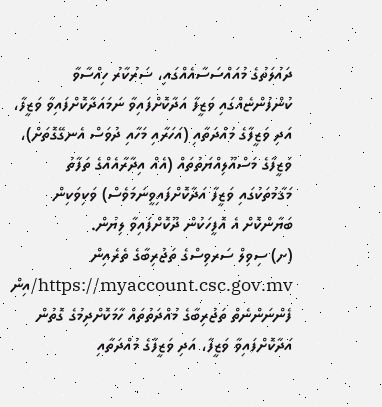ދައުލަތުގެ މުއައްސަސާއެއްގައި، ސަރުކާރު ހިއްސާވާ ކުންފުންޏެއްގައި ވަޒީފާ އަދާކޮށްފައިވާ ނަމައަދާކޮށްފައިވާ ވަޒީފާ، އަދި ވަޒީފާގެ މުއްދަތާއި (އަހަރާއި މަހާއި ދުވަސް އެނގޭގޮތަށް)، ވަޒީފާގެ މަސްއޫލިއްޔަތުތައް (އެއް އިދާރާއެއްގެ ތަފާތު މަޤާމުތަކުގައި ވަޒީފާ އަދާކޮށްފައިވީނަމަވެސް) ވަކިވަކިން ބަޔާންކޮށް އެ އޮފީހަކުން ދޫކޮށްފައިވާ ލިޔުން.
(ށ) ސިވިލް ސަރވިސްގެ ތަޖުރިބާގެ ތެރެއިން https://myaccount.csc.gov.mv/އިން ފެންނަންނެތް ތަޖުރިބާގެ މުއްދަތުތައް ހާމަކޮށްދިމުގެ ގޮތުން އަދާކޮށްފައިވާ ވަޒީފާ، އަދި ވަޒީފާގެ މުއްދަތާއި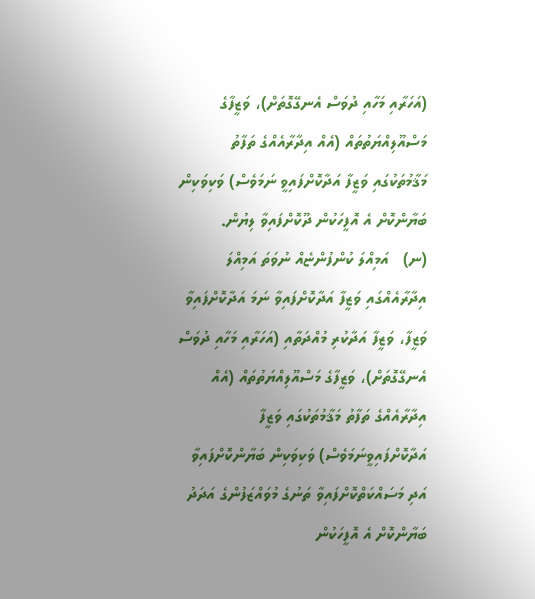(އަހަރާއި މަހާއި ދުވަސް އެނގޭގޮތަށް)، ވަޒީފާގެ މަސްއޫލިއްޔަތުތައް (އެއް އިދާރާއެއްގެ ތަފާތު މަޤާމުތަކުގައި ވަޒީފާ އަދާކޮށްފައިވީ ނަމަވެސް) ވަކިވަކިން ބަޔާންކޮށް އެ އޮފީހަކުން ދޫކޮށްފައިވާ ލިޔުން.
(ނ)   އަމިއްލަ ކުންފުންޏެއް ނުވަތަ އަމިއްލަ އިދާރާއެއްގައި ވަޒީފާ އަދާކޮށްފައިވާ ނަމަ އަދާކޮށްފައިވާ ވަޒީފާ، ވަޒީފާ އަދާކުރި މުއްދަތާއި (އަހަރާއި މަހާއި ދުވަސް އެނގޭގޮތަށް)، ވަޒީފާގެ މަސްއޫލިއްޔަތުތައް (އެއް އިދާރާއެއްގެ ތަފާތު މަޤާމުތަކުގައި ވަޒީފާ އަދާކޮށްފައިވީނަމަވެސް) ވަކިވަކިން ބަޔާންކޮށްފައިވާ އަދި މަސައްކަތްކޮށްފައިވާ ތަނުގެ މުވައްޒަފުންގެ އަދަދު ބަޔާންކޮށް އެ އޮފީހަކުން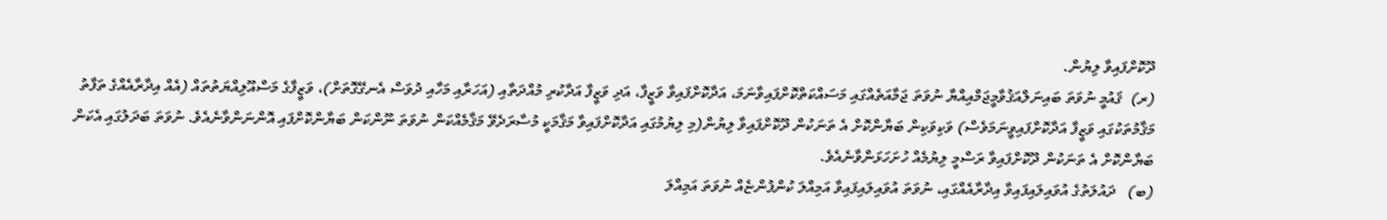ދޫކޮށްފައިވާ ލިޔުން.
(ރ)  ޤައުމީ ނުވަތަ ބައިނަލްއަޤުވާމީޖަމްއިއްޔާ ނުވަތަ ޖަމާއަތެއްގައި މަސައްކަތްކޮށްފައިވާނަމަ، އަދާކޮށްފައިވާ ވަޒީފާ، އަދި ވަޒީފާ އަދާކުރި މުއްދަތާއި (އަހަރާއި މަހާއި ދުވަސް އެނގޭގޮތަށް)، ވަޒީފާގެ މަސްއޫލިއްޔަތުތައް (އެއް އިދާރާއެއްގެ ތަފާތު މަޤާމުތަކުގައި ވަޒީފާ އަދާކޮށްފައިވީނަމަވެސް) ވަކިވަކިން ބަޔާންކޮށް އެ ތަނަކުން ދޫކޮށްފައިވާ ލިޔުން(މި ލިޔުމުގައި އަދާކޮށްފައިވާ މަޤާމަކީ މުސާރަދެވޭ މަޤާމެއްކަން ނުވަތަ ނޫންކަން ބަޔާންކޮށްފައި އޮންނަންވާނެއެވެ. ނުވަތަ ބަދަލުގައި އެކަން ބަޔާންކޮށް އެ ތަނަކުން ދޫކޮށްފައިވާ ރަސްމީ ލިޔުމެއް ހުށަހަޅަންވާނެއެވެ.
(ބ)   ދައުލަތުގެ އުވައިލައިފައިވާ އިދާރާއެއްގައި، ނުވަތަ އުވައިލައިފައިވާ އަމިއްލަ ކުންފުންޏެއް ނުވަތަ އަމިއްލަ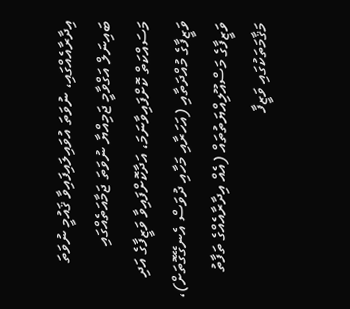އިދާރާއެއްގައި، ނުވަތަ އުވައިލައިފައިވާ ޤައުމީ ނުވަތަ ބައިނަލް އަގްވާމީ ޖަމިއްޔާ ނުވަތަ ޖަމާއަތެއްގައި މަސައްކަތް ކޮށްފައިވާނަމަ، އަދާކޮށްފައިވާ ވަޒީފާގެ އަދި ވަޒީފާގެ މުއްދަތާއި (އަހަރާއި މަހާއި ދުވަސް އެނގޭގޮތަށް)، ވަޒީފާގެ މަސްއޫލިއްޔަތުތައް (އެއް އިދާރާއެއްގެ ތަފާތު މަޤާމަތަކުގައި ވަޒީފާ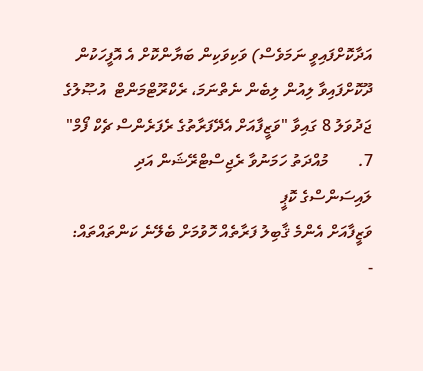އަދާކޮށްފައިވީ ނަމަވެސް) ވަކިވަކިން ބަޔާންކޮށް އެ އޮފީހަކުން ދޫކޮށްފައިވާ ލިއުން ލިބެން ނެތްނަމަ، ރެކްރޫޓްމަންޓް  އުޞޫލުގެ ޖަދުވަލު 8 ގައިވާ "ވަޒީފާއަށް އެދޭފަރާތުގެ ރެފަރެންސް ޗެކް ފޯމް"
7.       މުއްދަތު ހަމަނުވާ ރެޖިސްޓްރޭޝަން އަދި ލައިސަންސްގެ ކޮޕީ
ވަޒީފާއަށް އެންމެ ޤާބިލު ފަރާތެއް ހޮވުމަށް ބެލޭނެ ކަންތައްތައް:
-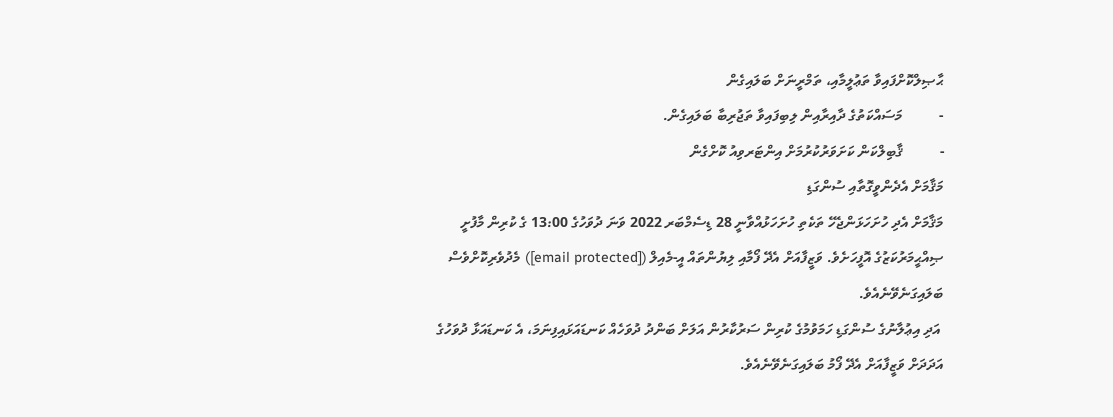ޙާޞިލްކޮށްފައިވާ ތަޢުލީމާއި، ތަމްރީނަށް ބަލައިގެން
-          މަސައްކަތުގެ ދާއިރާއިން ލިބިފައިވާ ތަޖުރިބާ ބަލައިގެން.
-          ޤާބިލްކަން ކަށަވަރުކުރުމަށް އިންޓަރވިއު ކޮށްގެން
މަޤާމަށް އެދެންވީގޮތާއި ސުންގަޑި
މަޤާމަށް އެދި ހުށަހަޅަންޖެހޭ ތަކެތި ހުށަހަޅުއްވާނީ 28 ޑިސެމްބަރ 2022 ވަނަ ދުވަހުގެ 13:00 ގެ ކުރިން މާފުށީ ޞިއްޙީމަރުކަޒުގެ އޮފީހަށެވެ. ވަޒީފާއަށް އެދޭ ފޯމާއި ލިޔުންތައް އީ-މެއިލް ([email protected]) މެދުވެރިކޮށްވެސް ބަލައިގަނެވޭނެއެވެ.
 އަދި އިޢުލާނުގެ ސުންގަޑި ހަމަވުމުގެ ކުރިން ސަރުކާރުން އަލަށް ބަންދު ދުވަހެއް ކަނޑައަޅައިފިނަމަ، އެ ކަނޑައަޅާ ދުވަހުގެ އަދަދަށް ވަޒީފާއަށް އެދޭ ފޯމު ބަލައިގަނެވޭނެއެވެ.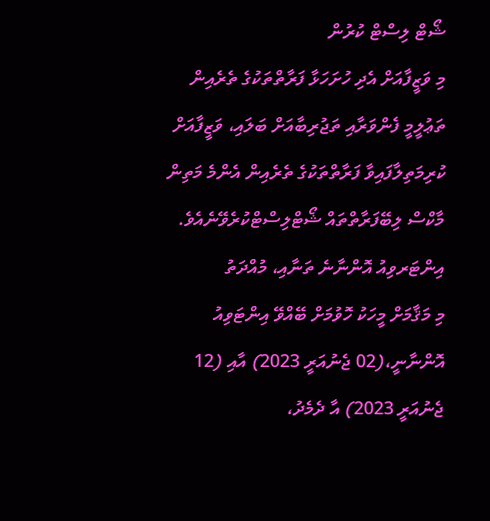ޝޯޓް ލިސްޓް ކުރުން
މި ވަޒީފާއަށް އެދި ހުށަހަޅާ ފަރާތްތަކުގެ ތެރެއިން ތަޢުލީމީ ފެންވަރާއި ތަޖުރިބާއަށް ބަލައި، ވަޒީފާއަށް ކުރިމަތިލާފައިވާ ފަރާތްތަކުގެ ތެރެއިން އެންމެ މަތިން މާކްސް ލިބޭފަރާތްތައް ޝޯޓްލިސްޓްކުރެވޭނެއެވެ.
އިންޓަރވިއު އޮންނާނެ ތަނާއި، މުއްދަތު
މި މަޤާމަށް މީހަކު ހޮވުމަށް ބޭއްވޭ އިންޓަވިއު އޮންނާނީ،(02 ޖެނުއަރީ 2023) އާއި (12 ޖެނުއަރީ 2023) އާ ދެމެދު،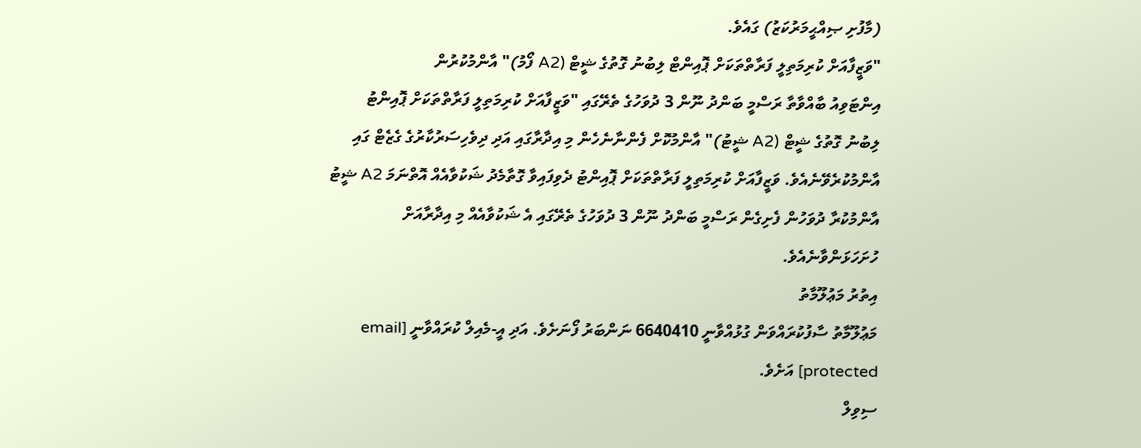(މާފުށި ޞިއްޙީމަރުކަޒު) ގައެވެ.
"ވަޒީފާއަށް ކުރިމަތިލީ ފަރާތްތަކަށް ޕޮއިންޓް ލިބުނު ގޮތުގެ ޝީޓް (A2 ފޯމު)" އާންމުކުރުން
އިންޓަވިއު ބާއްވާތާ ރަސްމީ ބަންދު ނޫން 3 ދުވަހުގެ ތެރޭގައި "ވަޒީފާއަށް ކުރިމަތިލީ ފަރާތްތަކަށް ޕޮއިންޓު ލިބުނު ގޮތުގެ ޝީޓް (A2 ޝީޓު)" އާންމުކޮށް ފެންނާނެހެން މި އިދާރާގައި އަދި ދިވެހިސަރުކާރުގެ ގެޒެޓް ގައި އާންމުކުރެވޭނެއެވެ. ވަޒީފާއަށް ކުރިމަތިލީ ފަރާތްތަކަށް ޕޮއިންޓު ދެވިފައިވާ ގޮތާމެދު ޝަކުވާއެއް އޮތްނަމަ A2 ޝީޓު އާންމުކުރާ ދުވަހުން ފެށިގެން ރަސްމީ ބަންދު ނޫން 3 ދުވަހުގެ ތެރޭގައި އެ ޝަކުވާއެއް މި އިދާރާއަށް ހުށަހަޅަންވާނެއެވެ.
އިތުރު މަޢުލޫމާތު
މަޢުލޫމާތު ސާފުކުރައްވަން ގުޅުއްވާނީ 6640410 ނަންބަރު ފޯނަށެވެ. އަދި އީ-މެއިލް ކުރައްވާނީ [email protected] އަށެވެ.
ސިވިލް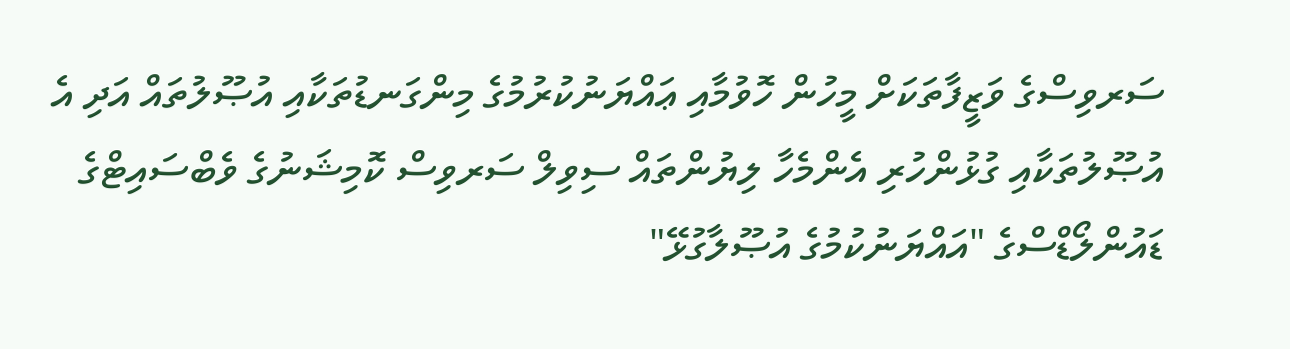ސަރވިސްގެ ވަޒީފާތަކަށް މީހުން ހޮވުމާއި ޢައްޔަނުކުރުމުގެ މިންގަނޑުތަކާއި އުޞޫލުތައް އަދި އެ އުޞޫލުތަކާއި ގުޅުންހުރި އެންމެހާ ލިޔުންތައް ސިވިލް ސަރވިސް ކޮމިޝަނުގެ ވެބްސައިޓްގެ ޑައުންލޯޑްސްގެ "އައްޔަނުކުމުގެ އުޞޫލާގުޅޭ"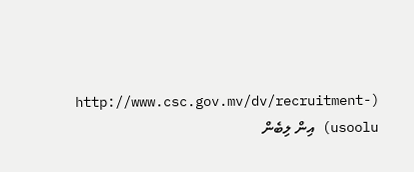(http://www.csc.gov.mv/dv/recruitment-usoolu) އިން ލިބެން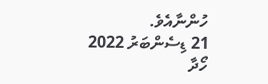ހުންނާއެވެ.
21 ޑިސެންބަރު 2022
ހޯދާ